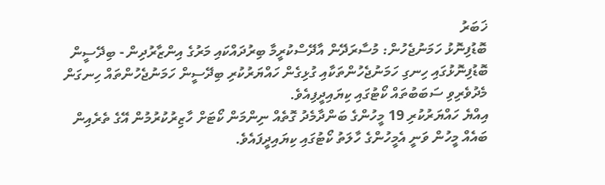ޚަބަރު
ބޮޑުފިނޮޅު ހަމަނުޖެހުން: މުސާރަދޭން އާދޭސްކުރީމާ ބިރުދައްކައި މަރުގެ އިންޒާރުދިން - ބިދޭސީން
ބޮޑުފިނޮޅުގައި ހިނގި ހަމަނުޖެހުންތަކާއި ގުޅިގެން ހައްޔަރުކުރި ބިދޭސީން ހަމަނުޖެހުންތައް ހިނގަން މެދުވެރިވި ސަބަބުތައް ކޯޓުގައި ކިޔައިދީފިއެވެ.
އިއްޔެ ހައްޔަރުކުރި 19 މީހުންގެ ބަންދާމެދު ގޮތެއް ނިންމަން ކޯޓަށް ހާޒިރުކުރުމުން އޭގެ ތެރެއިން ބައެއް މީހުން ވަނީ އެމީހުންގެ ހާލަތު ކޯޓުގައި ކިޔައިދީފައެވެ.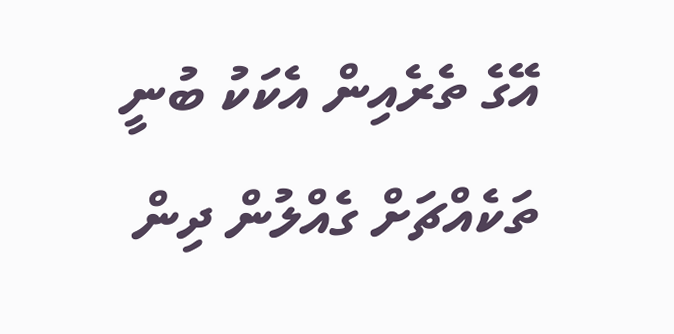އޭގެ ތެރެއިން އެކަކު ބުނީ ތަކެއްޗަށް ގެއްލުން ދިން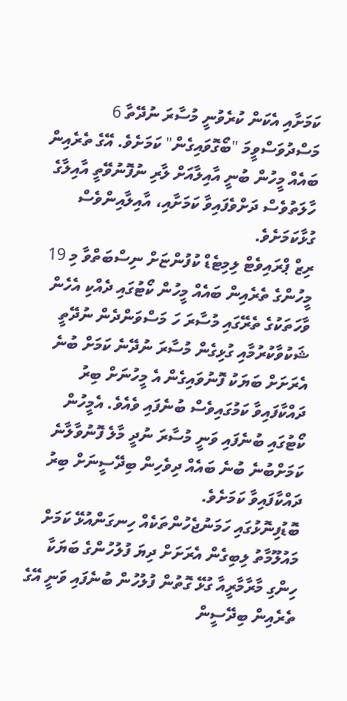ކަމަށާއި އެކަން ކުރެވުނީ މުސާރަ ނުދޭތާ 6 މަސްދުވަސްވީމަ "ބޯގޮވައިގެން" ކަމަށެވެ. އޭގެ ތެރެއިން ބައެއް މީހުން ބުނީ އާއިލާއަށް ލާރި ނުފޮނުވޭތީ އާއިލާގެ ހާލަތުވެސް ދަށްވެފައިވާ ކަމަށާއި، އާއިލާއިންވެސް ގުޅާކަމަށެވެ.
ރިޒް ޕްރައިވެޓް ލިމިޓެޑް ކުފުންޏަށް ނިސްބަތްވާ މި 19 މީހުންގެ ތެރެއިން ބައެއް މީހުން ކޯޓުގައި ދެއްކި އެހެން ވާހަތަކުގެ ތެރޭގައި މުސާރަ ހަ މަސްވަންދެން ނުދޭތީ ޝަކުވާކުރުމާއި ގުޅިގެން މުސާރަ ނުދޭނެ ކަމަށް ބުނެ އެރަށަށް ބަޔަކު ފޮނުވައިގެން އެ މީހުނަށް ބިރު ދައްކާފައިވާ ކަމުގައިވެސް ބުނެފައި ވެއެވެ. އެމީހުން ކޯޓުގައި ބުނެފައި ވަނީ މުސާރަ ނުދީ މާލެ ފޮނުވާލާނެ ކަމަށްބުނެ ބުނެ ބައެއް ދިވެހިން ބިދޭސީނަށް ބިރު ދައްކާފައިވާ ކަމަށެވެ.
ބޮޑުފިނޮޅުގައި ހަމަނުޖެހުންތަކެއް ހިނގަންއުޅޭ ކަމަށް މައުލޫމާތު ލިބިގެން އެރަށަށް ދިޔަ ފުލުހުންގެ ބަޔަކާ ހިންގި މާރާމާރީއާ ގުޅޭ ގޮތުން ފުލުހުން ބުނެފައި ވަނީ އޭގެ ތެރެއިން ބިދޭސީން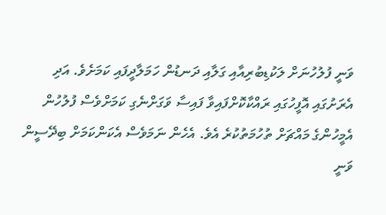ވަނީ ފުލުހުނަށް ލަކުޑިބުރިއާއި ގަލާއި ދަނޑުން ހަމަލާދީފައި ކަމަށެވެ. އަދި އެރަށުގައި އޮފީހުގައި ރައްކާކޮށްފައިވާ ފައިސާ ވަގަށްނެގި ކަމަށްވެސް ފުލުހުން އެމީހުންގެ މައްޗަށް ތުހުމަތުކުރެ އެވެ. އެހެން ނަމަވެސް އެކަންކަމަށް ބިދޭސީން ވަނީ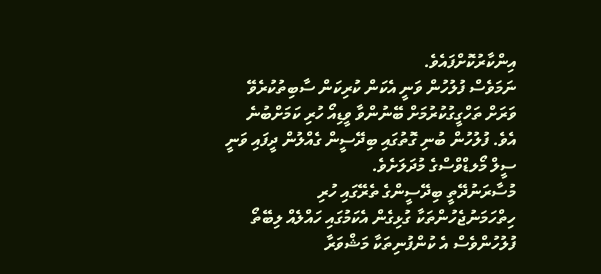އިންކާރުކޮށްފައެވެ.
ނަމަވެސް ފުލުހުން ވަނީ އެކަން ކުރިކަން ސާބިތުކުރެވޭ ވަރަށް ތަހްގީގުކުރުމަށް ބޭނުންވާ ވީޑިއޯ ހުރި ކަމަށްބުނެ އެވެ. ފުލުހުން ބުނި ގޮތުގައި ބިދޭސީން ގެއްލުން ދީފައި ވަނީ ސީލް މޯލޑްވްސްގެ މުދަލަށެވެ.
މުސާރަނުދޭތީ ބިދޭސީންގެ ތެރޭގައި ހުރި ހިތްހަމަނުޖެހުންތަކާ ގުޅިގެން އެކަމުގައި ހައްލެއް ލިބޭތޯ ފުލުހުންވެސް އެ ކުންފުނިތަކާ މަޝްވަރާ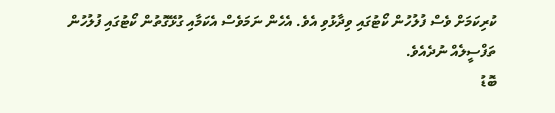ކުރިކަމަށް ވެސް ފުލުހުން ކޯޓުގައި ވިދާޅުވި އެވެ. އެހެން ނަމަވެސް އެކަމާއި ގުޅޭގޮތުން ކޯޓުގައި ފުލުހުން ތަފްސީލެއް ނުދެއެވެ.
ބޮޑު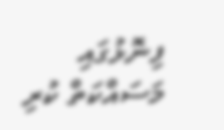ފިނޮޅުގައި މަސައްކަތް ކުރި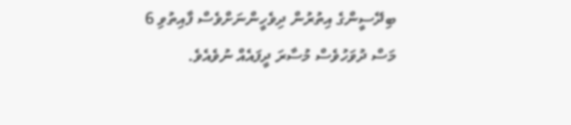ބިދޭސީންގެ އިތުރުން ދިވެހީންނަށްވެސް ފާއިތުވި 6 މަސް ދުވަހުވެސް މުސާރަ ދީފައެއް ނުވެއެވެ.